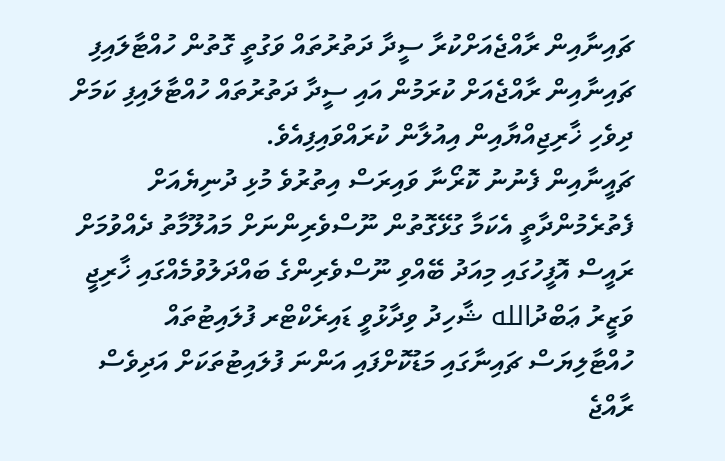ޗައިނާއިން ރާއްޖެއަށްކުރާ ސީދާ ދަތުރުތައް ވަގުތީ ގޮތުން ހުއްޓާލައިފި
ޗައިނާއިން ރާއްޖެއަށް ކުރަމުން އައި ސީދާ ދަތުރުތައް ހުއްޓާލައިފި ކަމަށް ދިވެހި ޚާރިޖިއްޔާއިން އިއުލާން ކުރައްވައިފިއެވެ.
ޗައީނާއިން ފެނުނު ކޮރޯނާ ވައިރަސް އިތުރުވެ މުޅި ދުނިޔެއަށް ފެތުރެމުންދާތީ އެކަމާ ގުޅޭގޮތުން ނޫސްވެރިންނަށް މައުލޫމާތު ދެއްވުމަށް ރައީސް އޮފީހުގައި މިއަދު ބޭއްވި ނޫސްވެރިންގެ ބައްދަލުވުމެއްގައި ޚާރިޖީ ވަޒީރު ޢަބްދުالله ޝާހިދު ވިދާޅުވީ ޑައިރެކްޓްރ ފުލައިޓުތައް ހުއްޓާލިޔަސް ޗައިނާގައި މަޑުކޮށްފައި އަންނަ ފުލައިޓުތަކަށް އަދިވެސް ރާއްޖެ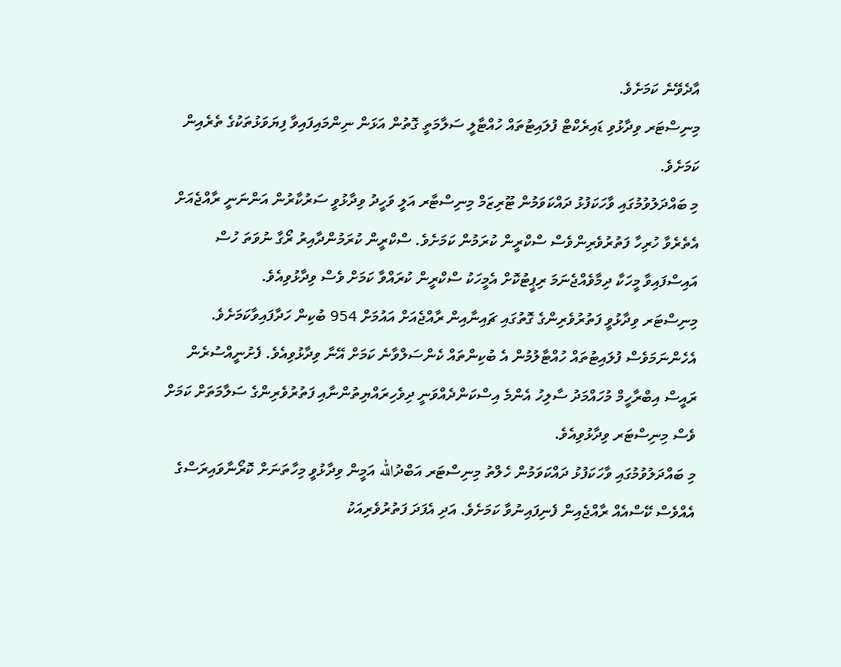އާދެވޭނެ ކަމަށެވެ.
މިނިސްޓަރ ވިދާޅުވި ޑައިރެކްޓް ފުލައިޓުތައް ހުއްޓާލީ ސަލާމަތީ ގޮތުން އަޅަން ނިންމައިފައިވާ ފިޔަވަޅުތަކުގެ ތެރެއިން ކަމަށެވެ.
މި ބައްދަލުވުމުގައި ވާހަކަފުޅު ދައްކަވަމުން ޓޫރިޒަމް މިނިސްޓާރ އަލީ ވަހީދު ވިދާޅުވީ ސަރުކާރުން އަންނަނީ ރާއްޖެއަށް އެތެރެވާ ހުރިހާ ފަތުރުވެރިންވެސް ސްކްރީން ކުރަމުން ކަމަށެވެ. ސްކްރީން ކުރަމުންދާއިރު ރޯގާ ނުވަތަ ހުސް އައިސްފައިވާ މީހަކާ ދިމާވެއްޖެނަމަ ރިޕީޓުކޮށް އެމީހަކު ސްކްރީން ކުރައްވާ ކަމަށް ވެސް ވިދާޅުވިއެވެ.
މިނިސްޓަރ ވިދާޅުވީ ފަތުރުވެރިންގެ ގޮތުގައި ޗައިނާއިން ރާއްޖެއަށް އައުމަށް 954 ބުކިން ހަދާފައިވާކަމަށެވެ. އެހެންނަމަވެސް ފުލައިޓުތައް ހުއްޓާލުމުން އެ ބުކިންތައް ކެންސަލްވާނެ ކަމަށް އޭނާ ވިދާޅުވިއެވެ. ފެށުނީއްސުރެން ރައީސް އިބްރާހީމް މުހައްމަދު ސާލިހު އެންމެ އިސްކަންދެއްވަނީ ދިވެހިރައްޔިތުންނާއި ފަތުރުވެރިންގެ ސަލާމަތަށް ކަމަށް ވެސް މިނިސްޓަރ ވިދާޅުވިއެވެ.
މި ބައްދަލުވުމުގައި ވާހަކަފުޅު ދައްކަވަމުން ހެލްތު މިނިސްޓަރ އަބްދުالله އަމީން ވިދާޅުވީ މިހާތަނަށް ކޮރޯނާވައިރަސްގެ އެއްވެސް ކޭސްއެއް ރާއްޖެއިން ފެނިފައިނުވާ ކަމަށެވެ. އަދި އެފަދަ ފަތުރުވެރިއަކު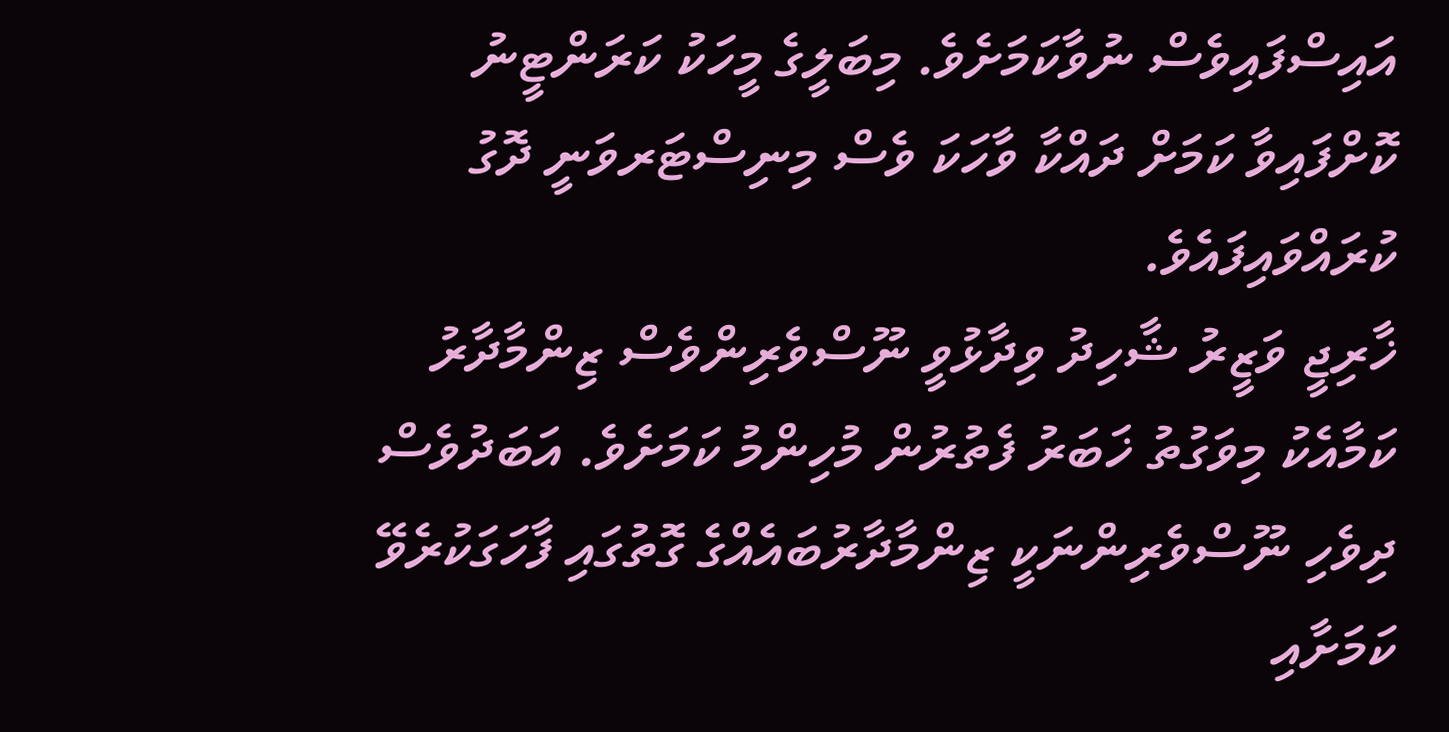އައިސްފައިވެސް ނުވާކަމަށެވެ. މިބަލީގެ މީހަކު ކަރަންޓީނު ކޮށްފައިވާ ކަމަށް ދައްކާ ވާހަކަ ވެސް މިނިސްޓަރވަނީ ދޮގު ކުރައްވައިފައެވެ.
ޚާރިޖީ ވަޒީރު ޝާހިދު ވިދާޅުވީ ނޫސްވެރިންވެސް ޒިންމާދާރު ކަމާއެކު މިވަގުތު ޚަބަރު ފެތުރުން މުހިންމު ކަމަށެވެ. އަބަދުވެސް ދިވެހި ނޫސްވެރިންނަކީ ޒިންމާދާރުބައެއްގެ ގޮތުގައި ފާހަގަކުރެވޭ ކަމަށާއި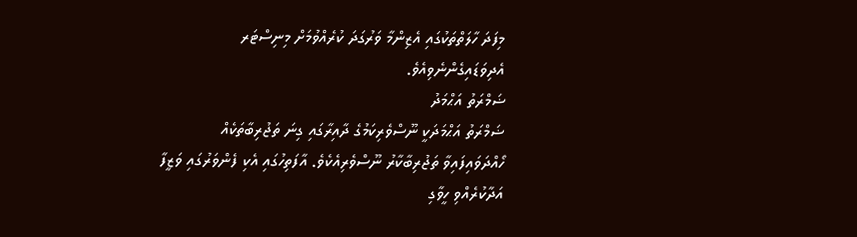މިފަދަ ހާލަތްތަކުގައި އެޒިންމާ ވަރުގަދަ ކުރެއްވުމަށް މިނިސްޓަރ އެދިވަޑައިގެންނެވިއެވެ.
ޟަމްރަތު އަޙްމަދު
ޟަމްރަތު އަޙްމަދަކީ ނޫސްވެރިކަމުގެ ދާއިރާގައި ގިނަ ތަޖުރިބާތަކެއް ހޯއްދަވައިފައިވާ ތަޖުރިބާކާރު ނޫސްވެރިއެކެވެ. އާފަތިހުގައި އެކި ފެންވަރުގައި ވަޒީފާ އަދާކުރެއްވި ހީވާގި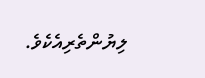ލިޔުންތެރިއެކެވެ.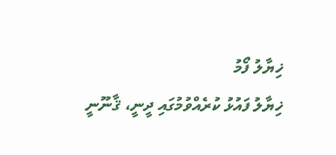ޚިޔާލު ފޯމު
ޚިޔާލު ފައުޅު ކުރެއްވުމުގައި ދީނީ، ޤާނޫނީ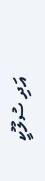އަދި ސުލޫކީ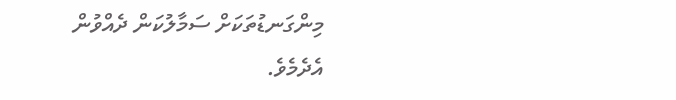މިންގަނޑުތަކަށް ސަމާލުކަން ދެއްވުން އެދެމެވެ.